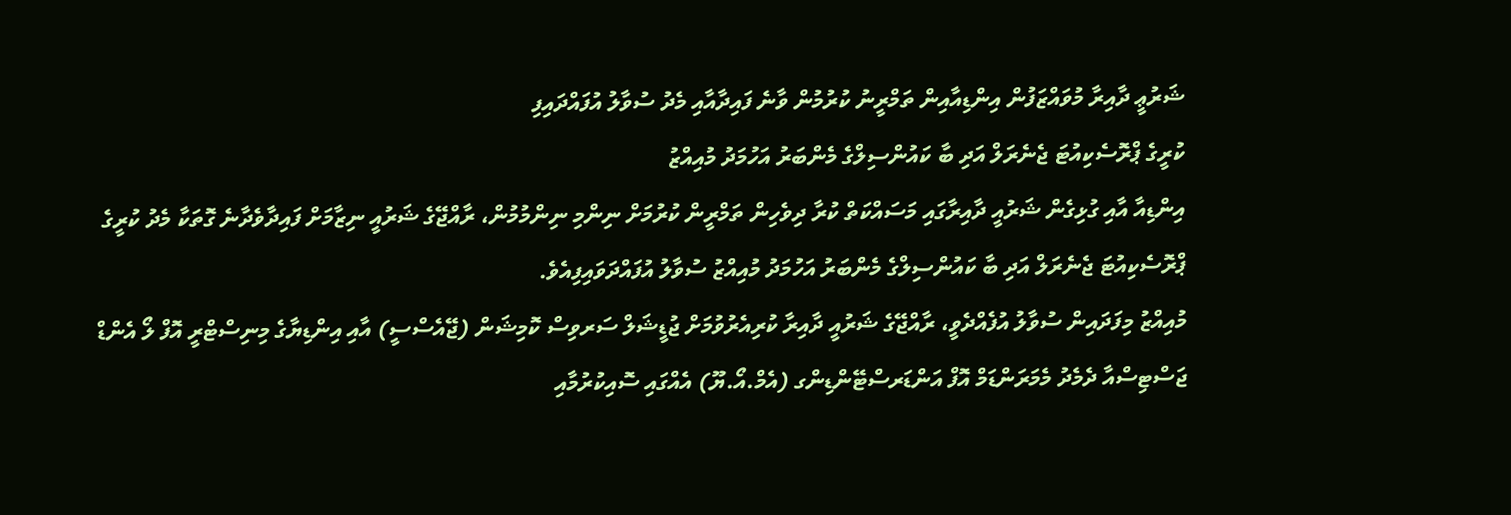ޝަރުޢީ ދާއިރާ މުވައްޒަފުން އިންޑިއާއިން ތަމްރީނު ކުރުމުން ވާނެ ފައިދާއާއި މެދު ސުވާލު އުފައްދައިފި
ކުރީގެ ޕްރޮސެކިއުޓަ ޖެނެރަލް އަދި ބާ ކައުންސިލްގެ މެންބަރު އަހުމަދު މުއިއްޒު
އިންޑިއާ އާއި ގުޅިގެން ޝަރުއީ ދާއިރާގައި މަސައްކަތް ކުރާ ދިވެހިން ތަމްރީން ކުރުމަށް ނިންމި ނިންމުމުން، ރާއްޖޭގެ ޝަރުއީ ނިޒާމަށް ފައިދާވެދާނެ ގޮތަކާ މެދު ކުރީގެ ޕްރޮސެކިއުޓަ ޖެނެރަލް އަދި ބާ ކައުންސިލްގެ މެންބަރު އަހުމަދު މުއިއްޒު ސުވާލު އުފައްދަވައިފިއެވެ.
މުއިއްޒު މިފަދައިން ސުވާލު އުފެއްދެވީ، ރާއްޖޭގެ ޝަރުއީ ދާއިރާ ކުރިއެރުވުމަށް ޖުޑީޝަލް ސަރވިސް ކޮމިޝަން (ޖޭއެސްސީ) އާއި އިންޑިޔާގެ މިނިސްޓްރީ އޮފް ލޯ އެންޑް ޖަސްޓިސްއާ ދެމެދު މެމަރަންޑަމް އޮފް އަންޑަރސްޓޭންޑިންގ (އެމް.އޯ.ޔޫ) އެއްގައި ސޮއިކުރުމާއި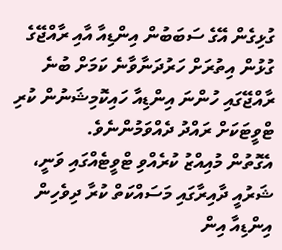ގުޅިގެން އޭގެ ސަބަބުން އިންޑިއާ އާއި ރާއްޖޭގެ ގުޅުން އިތުރަށް ހަރުދަނާވާނެ ކަމަށް ބުނެ ރާއްޖޭގައި ހުންނަ އިންޑިއާ ހައިކޮމިޝަނުން ކުރި ޓްވީޓަކަށް ރައްދު ދެއްވަމުންނެވެ.
އެގޮތުން މުއިއްޒު ކުރެއްވި ޓްވީޓެއްގައި ވަނީ، ޝަރުއީ ދާއިރާގައި މަސައްކަތް ކުރާ ދިވެހިން އިންޑިއާ އިން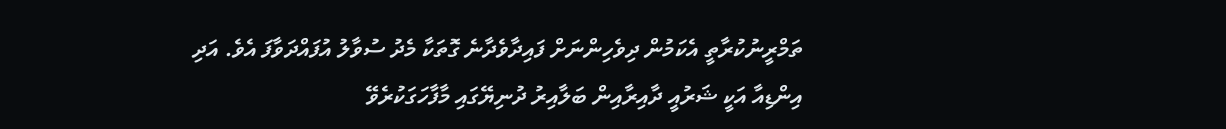ތަމްރީނުކުރާތީ އެކަމުން ދިވެހިންނަށް ފައިދާވެދާނެ ގޮތަކާ މެދު ސުވާލު އުފައްދަވާފަ އެވެ. އަދި އިންޑިއާ އަކީ ޝަރުއީ ދާއިރާއިން ބަލާއިރު ދުނިޔޭގައި މާފާހަގަކުރެވޭ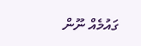ގައުމެއް ނޫން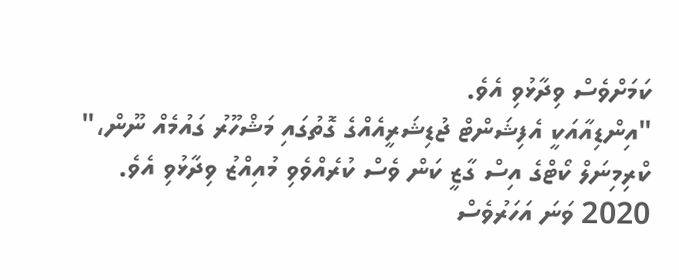ކަމަށްވެސް ވިދާޅުވި އެވެ.
"އިންޑިއާއަކީ އެފިޝަންޓް ޖުޑިޝަރީއެއްގެ ގޮތުގައި މަޝްހޫރު ގައުމެއް ނޫން،" ކްރިމިނަލް ކޯޓްގެ އިސް ގާޒީ ކަން ވެސް ކުރެއްވެވި މުއިއްޒު ވިދާޅުވި އެވެ.
2020 ވަނަ އަހަރުވެސް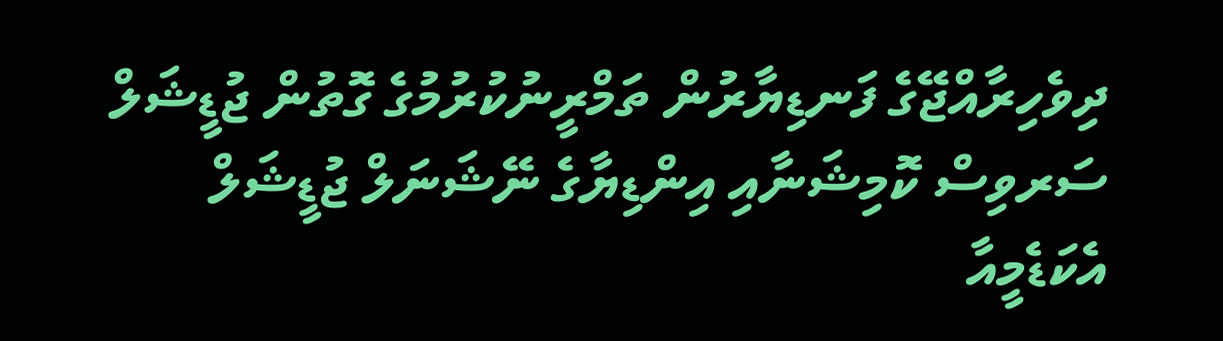ދިވެހިރާއްޖޭގެ ފަނޑިޔާރުން ތަމްރީނުކުރުމުގެ ގޮތުން ޖުޑީޝަލް ސަރވިސް ކޮމިޝަނާއި އިންޑިޔާގެ ނޭޝަނަލް ޖުޑީޝަލް އެކަޑެމީއާ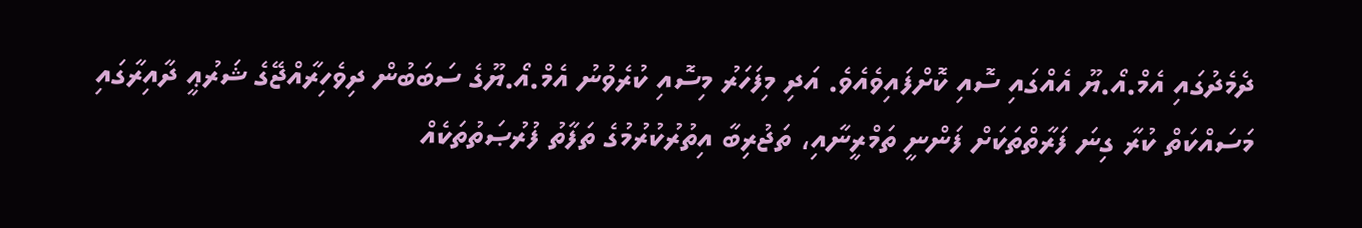ދެމެދުގައި އެމް.އޯ.ޔޫ އެއްގައި ސޮއި ކޮށްފައިވެއެވެ. އަދި މިފަހަރު މިސޮއި ކުރެވުނު އެމް.އޯ.ޔޫގެ ސަބަބުން ދިވެހިރާއްޖޭގެ ޝަރުޢީ ދާއިރާގައި މަސައްކަތް ކުރާ ގިނަ ފަރާތްތަކަށް ފަންނީ ތަމްރީނާއި، ތަޖުރިބާ އިތުރުކުރުމުގެ ތަފާތު ފުރުޞަތުތަކެއް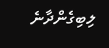ލިބިގެންދާނެ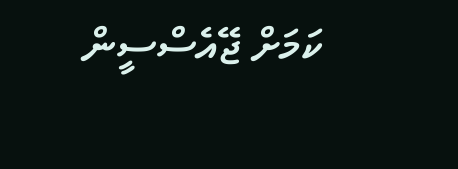ކަމަށް ޖޭއެސްސީން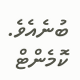ބުނެއެވެ.
ކޮމެންޓް